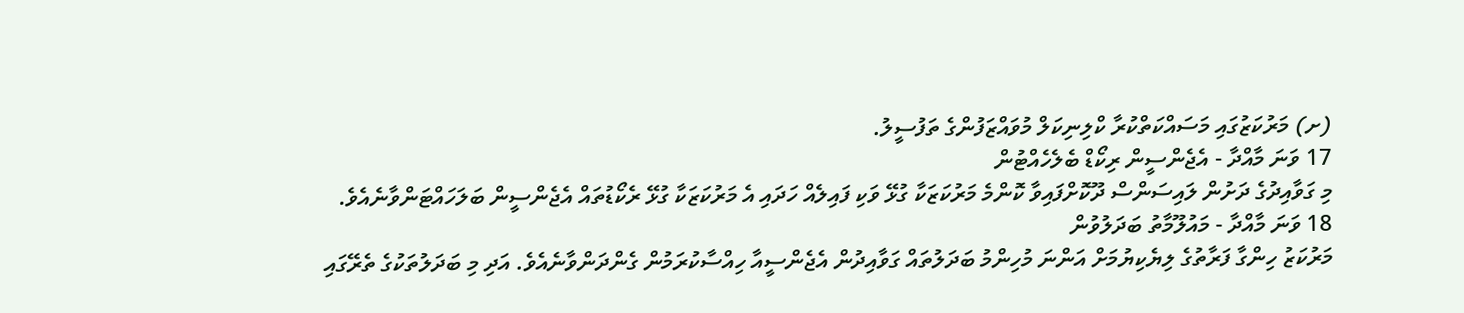(ށ) މަރުކަޒުގައި މަސައްކަތްކުރާ ކްލިނިކަލް މުވައްޒަފުންގެ ތަފުސީލު.
17 ވަނަ މާއްދާ - އެޖެންސީން ރިކޯޑް ބެލެހެއްޓުން
މި ގަވާއިދުގެ ދަށުން ލައިސަންސް ދޫކޮށްފައިވާ ކޮންމެ މަރުކަޒަކާ ގުޅޭ ވަކި ފައިލެއް ހަދައި އެ މަރުކަޒަކާ ގުޅޭ ރެކޯޑުތައް އެޖެންސީން ބަލަހައްޓަންވާނެއެވެ.
18 ވަނަ މާއްދާ - މައުލޫމާތު ބަދަލުވުން
މަރުކަޒު ހިންގާ ފަރާތުގެ ލިޔެކިޔުމަށް އަންނަ މުހިންމު ބަދަލުތައް ގަވާއިދުން އެޖެންސީއާ ހިއްސާކުރަމުން ގެންދަންވާނެއެވެ. އަދި މި ބަދަލުތަކުގެ ތެރޭގައި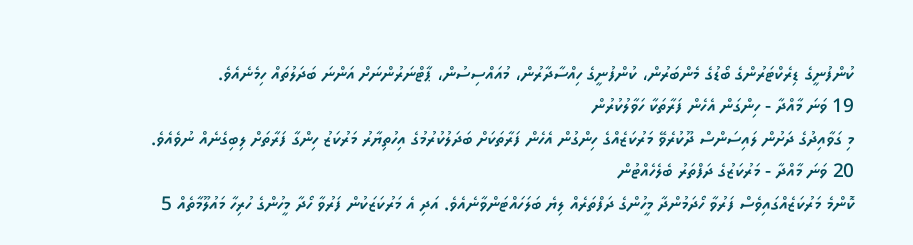ކުންފުނީގެ ޑިރެކްޓަރުންގެ ބޯޑުގެ މެންބަރުން، ކުންފުނީގެ ހިއްސާދާރުން، މުއައްސިސުން، ޕާޓްނަރުންނަށް އަންނަ ބަދަލުތައް ހިމެނެއެވެ.
19 ވަނަ މާއްދާ - ހިންގަން އެހެން ފަރާތަކާ ހަވާލުކުރުން
މި ގަވާއިދުގެ ދަށުން ލައިސަންސް ދޫކުރެވޭ މަރުކަޒެއްގެ ހިންގުން އެހެން ފަރާތަކަށް ބަދަލުކުރުމުގެ އިހުތިޔާރު މަރުކަޒު ހިންގާ ފަރާތަށް ލިބިގެނެއް ނުވެއެވެ.
20 ވަނަ މާއްދާ - މަރުކަޒުގެ ދަފްތަރު ބެލެހެއްޓުން
ކޮންމެ މަރުކަޒެއްގައިވެސް ފަރުވާ ހޯދަމުންދާ މީހުންގެ ދަފްތަރެއް ލިޔެ ބަލަހައްޓަންވާނެއެވެ. އަދި އެ މަރުކަޒަކުން ފަރުވާ ހޯދާ މީހުންގެ ހުރިހާ މައުލޫމާތެއް 5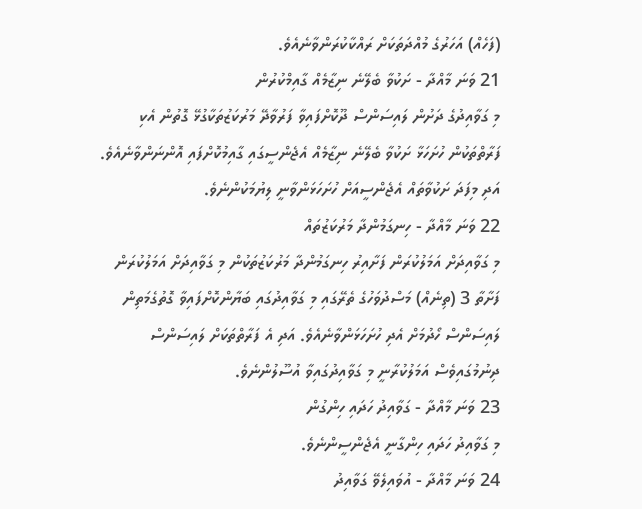(ފަހެއް) އަހަރުގެ މުއްދަތަކަށް ރައްކާކުރަންވާނެއެވެ.
21 ވަނަ މާއްދާ - ށަކުވާ ބެލޭނެ ނިޒާމެއް ގާއިމްކުރުން
މި ގަވާއިދުގެ ދަށުން ލައިސަންސް ދޫކޮށްފައިވާ ފަރުވާދޭ މަރުކަޒުތަކާގުޅޭ ގޮތުން އެކި ފަރާތްތަކުން ހުށަހަޅާ ށަކުވާ ބެލޭނެ ނިޒާމެއް އެޖެންސީގައި ގާއިމުކޮށްފައި އޮންނަންވާނެއެވެ. އަދި މިފަދަ ށަކުވާތައް އެޖެންސީއަށް ހުށަހަޅަންވާނީ ލިޔުމަކުންނެވެ.
22 ވަނަ މާއްދާ - ހިނގަމުންދާ މަރުކަޒުތައް
މި ގަވާއިދަށް އަމަލުކުރަން ފަށާއިރު ހިނގަމުންދާ މަރުކަޒުތަކުން މި ގަވާއިދަށް އަމަލުކުރަން ފަށާތާ 3 (ތިނެއް) މަސްދުވަހުގެ ތެރޭގައި މި ގަވާއިދުގައި ބަޔާންކޮށްފައިވާ ގޮތުގެމަތިން ލައިސަންސް ހޯދުމަށް އެދި ހުށަހަޅަންވާނެއެވެ. އަދި އެ ފަރާތްތަކަށް ލައިސަންސް ދިނުމުގައިވެސް އަމަލުކުރާނީ މި ގަވާއިދުގައިވާ އުސޫލުންނެވެ.
23 ވަނަ މާއްދާ - ގަވާއިދު ހަދައި ހިންގުން
މި ގަވާއިދު ހަދައި ހިންގާނީ އެޖެންސީންނެވެ.
24 ވަނަ މާއްދާ - އުވައިލެވޭ ގަވާއިދު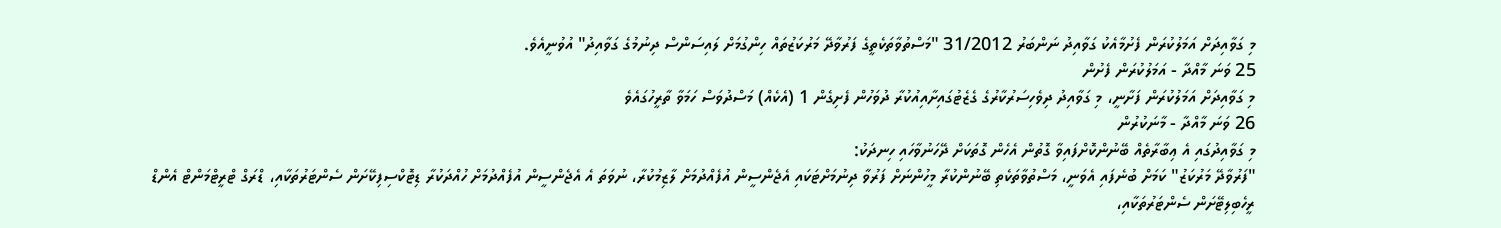މި ގަވާއިދަށް އަމަލުކުރަން ފެށުމާއެކު ގަވާއިދު ނަންބަރު 31/2012 "މަސްތުވާތަކެތީގެ ފަރުވާދޭ މަރުކަޒުތައް ހިންގުމަށް ލައިސަންސް ދިނުމުގެ ގަވާއިދު" އުވުނީއެވެ.
25 ވަނަ މާއްދާ - އަމަލުކުރަން ފެށުން
މި ގަވާއިދަށް އަމަލުކުރަން ފަށާނީ، މި ގަވާއިދު ދިވެހިސަރުކާރުގެ ގެޒެޓުގައިށާއިއުކުރާ ދުވަހުން ފެށިގެން 1 (އެކެއް) މަސްދުވަސް ހަމަވާ ތާރީހުގައެވެ
26 ވަނަ މާއްދާ - މާނަކުރުން
މި ގަވާއިދުގައި އެ ޢިބާރާތެއް ބޭނުންކޮށްފައިވާ ގޮތުން އެހެން ގޮތަކަށް ދޭހަނުވާހައި ހިނދަކު:
"ފަރުވާދޭ މަރުކަޒު" ކަމަށް ބުނެފައި އެވަނީ، މަސްތުވާތަކެތި ބޭނުންކުރާ މީހުންނަށް ފަރުވާ ދިނުމަށްޓަކައި އެޖެންސީން އުފެއްދުމަށް ލާޒިމުކުރާ، ނުވަތަ އެ އެޖެންސީން އުފެއްދުމަށް ހުއްދަކުރާ ޑިޓޮކްސިފިކޭށަން ސެންޓަރުތަކާއި، ޑްރަގް ޓްރީޓްމަންޓް އެންޑް ރީހެބިލިޓޭށަން ސެންޓަރުތަކާއި،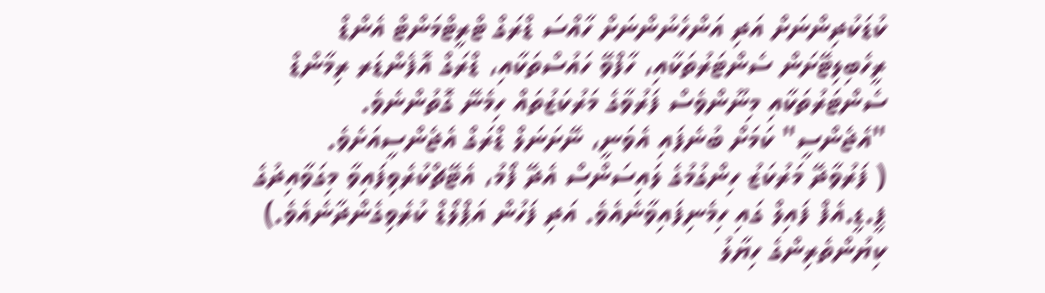ކުޑަކުދިންނަށް އަދި އަންހެނުންނަށް ހާއްސަ ޑްރަގް ޓްރީޓްމަންޓް އެންޑް ރީހެބިލިޓޭށަން ސެންޓަރުތަކާއި، ހާފްވޭ ހައުސްތަކާއި، ޑްރަގް އޮފެންޑަރ ރިމާންޑް ސެންޓަރުތަކާއި މިނޫންވެސް ފަރުވާގެ މަރުކަޒުތައް ހިމެނޭ ގޮތުންނެވެ.
"އެޖެންސީ" ކަމަށް ބުނެފައި އެވަނީ، ނޭށަނަލް ޑްރަގް އެޖެންސީއަށެވެ.
( ފަރުވާދޭ މަރުކަޒު ހިންގުމުގެ ލައިސަންސް އެދޭ ފޯމު، އެޓޭޗްކުރެވިފައިވާ މިގަވާއިދުގެ ޕީ.ޑީ.އެފް ފައިލް ގައި ހިމެނިފައިވާނެއެވެ. އަދި ފަހުން އަޕްލޯޑް ކުރެވިގެންދާނެއެވެ.)
ކިޔުންތެރިންގެ ހިޔާލު